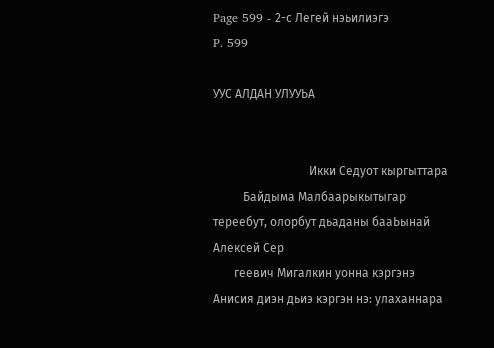Page 599 - 2-с Легей нэьилиэгэ
P. 599

УУС АЛДАН УЛУУЬА


                                Икки Седуот кыргыттара
          Байдыма Малбаарыкытыгар тереебут, олорбут дьаданы бааЬынай Алексей Сер
       геевич Мигалкин уонна кэргэнэ Анисия диэн дьиэ кэргэн нэ: улаханнара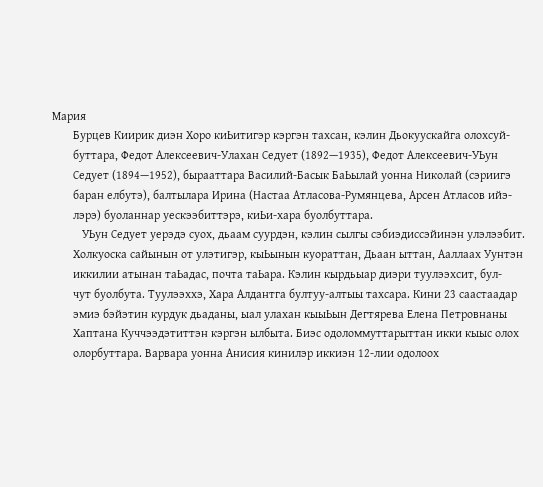Мария
       Бурцев Киирик диэн Хоро киЬитигэр кэргэн тахсан, кэлин Дьокуускайга олохсуй-
       буттара, Федот Алексеевич-Улахан Седует (1892—1935), Федот Алексеевич-УЬун
       Седует (1894—1952), бырааттара Василий-Басык БаЬылай уонна Николай (сэриигэ
       баран елбутэ), балтылара Ирина (Настаа Атласова-Румянцева, Арсен Атласов ийэ-
       лэрэ) буоланнар уескээбиттэрэ, киЬи-хара буолбуттара.
          УЬун Седует уерэдэ суох, дьаам суурдэн, кэлин сылгы сэбиэдиссэйинэн улэлээбит.
       Холкуоска сайынын от улэтигэр, кыЬынын куораттан, Дьаан ыттан, Ааллаах Уунтэн
       иккилии атынан таЬадас, почта таЬара. Кэлин кырдьыар диэри туулээхсит, бул-
       чут буолбута. Туулээххэ, Хара Алдантга бултуу-алтыы тахсара. Кини 23 саастаадар
       эмиэ бэйэтин курдук дьаданы, ыал улахан кыыЬын Дегтярева Елена Петровнаны
       Хаптана Куччээдэтиттэн кэргэн ылбыта. Биэс одоломмуттарыттан икки кыыс олох
       олорбуттара. Варвара уонна Анисия кинилэр иккиэн 12-лии одолоох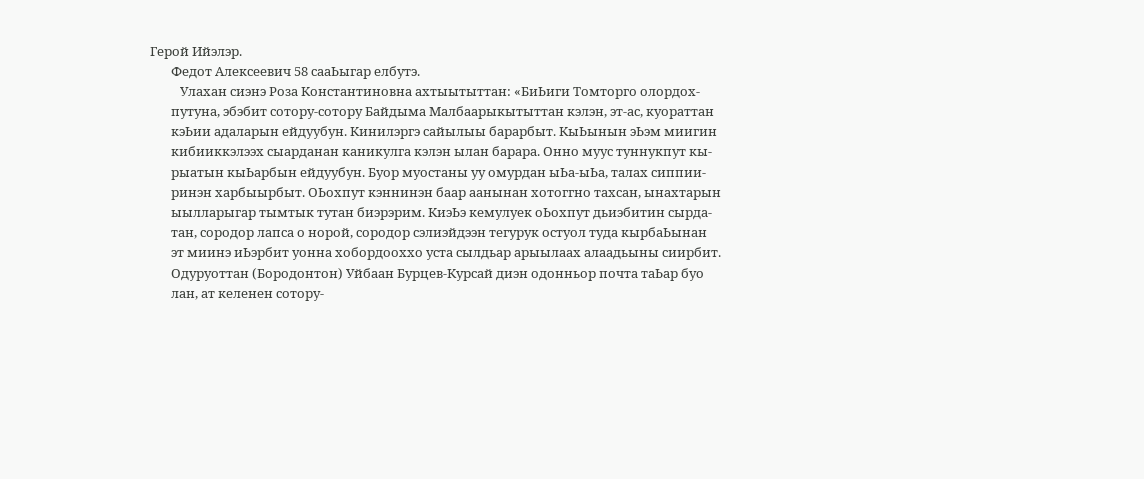Герой Ийэлэр.
       Федот Алексеевич 58 сааЬыгар елбутэ.
          Улахан сиэнэ Роза Константиновна ахтыытыттан: «БиЬиги Томторго олордох-
       путуна, эбэбит сотору-сотору Байдыма Малбаарыкытыттан кэлэн, эт-ас, куораттан
       кэЬии адаларын ейдуубун. Кинилэргэ сайылыы барарбыт. КыЬынын эЬэм миигин
       кибииккэлээх сыарданан каникулга кэлэн ылан барара. Онно муус туннукпут кы-
       рыатын кыЬарбын ейдуубун. Буор муостаны уу омурдан ыЬа-ыЬа, талах сиппии-
       ринэн харбыырбыт. ОЬохпут кэннинэн баар аанынан хотоггно тахсан, ынахтарын
       ыылларыгар тымтык тутан биэрэрим. КиэЬэ кемулуек оЬохпут дьиэбитин сырда-
       тан, сородор лапса о норой, сородор сэлиэйдээн тегурук остуол туда кырбаЬынан
       эт миинэ иЬэрбит уонна хобордооххо уста сылдьар арыылаах алаадьыны сиирбит.
       Одуруоттан (Бородонтон) Уйбаан Бурцев-Курсай диэн одонньор почта таЬар буо
       лан, ат келенен сотору-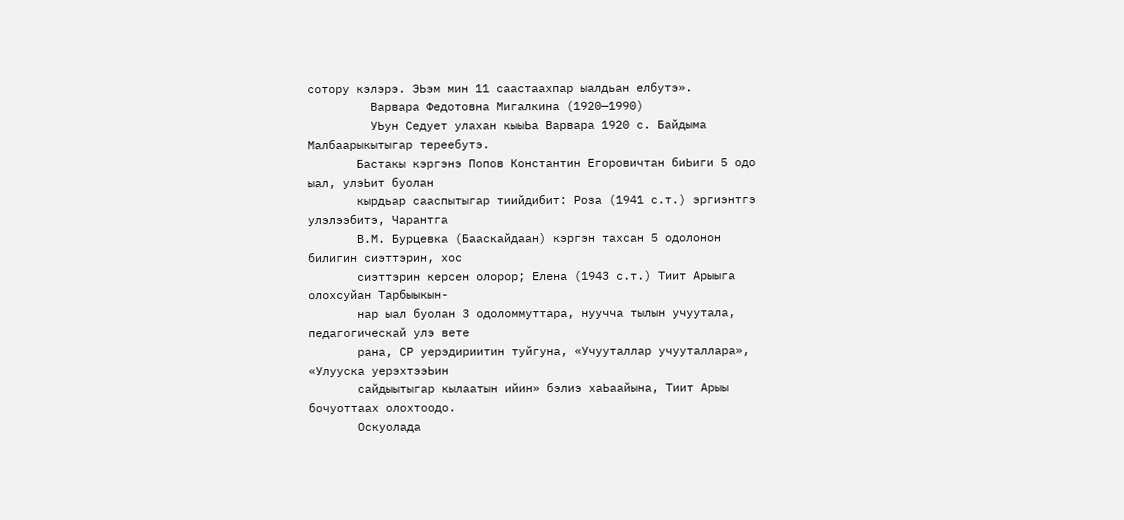сотору кэлэрэ. ЭЬэм мин 11 саастаахпар ыалдьан елбутэ».
         Варвара Федотовна Мигалкина (1920—1990)
         УЬун Седует улахан кыыЬа Варвара 1920 с. Байдыма Малбаарыкытыгар тереебутэ.
       Бастакы кэргэнэ Попов Константин Егоровичтан биЬиги 5 одо ыал, улэЬит буолан
       кырдьар сааспытыгар тиийдибит: Роза (1941 с.т.) эргиэнтгэ улэлээбитэ, Чарантга
       В.М. Бурцевка (Бааскайдаан) кэргэн тахсан 5 одолонон билигин сиэттэрин, хос
       сиэттэрин керсен олорор; Елена (1943 с.т.) Тиит Арыыга олохсуйан Тарбыыкын-
       нар ыал буолан 3 одоломмуттара, нуучча тылын учуутала, педагогическай улэ вете
       рана, СР уерэдириитин туйгуна, «Учууталлар учууталлара», «Улууска уерэхтээЬин
       сайдыытыгар кылаатын ийин» бэлиэ хаЬаайына, Тиит Арыы бочуоттаах олохтоодо.
       Оскуолада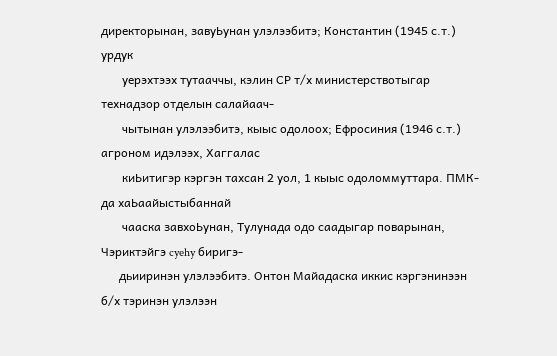директорынан, завуЬунан улэлээбитэ; Константин (1945 с.т.) урдук
       уерэхтээх тутааччы, кэлин СР т/х министерствотыгар технадзор отделын салайаач-
       чытынан улэлээбитэ, кыыс одолоох; Ефросиния (1946 с.т.) агроном идэлээх, Хаггалас
       киЬитигэр кэргэн тахсан 2 уол, 1 кыыс одоломмуттара. ПМК-да хаЬаайыстыбаннай
       чааска завхоЬунан, Тулунада одо саадыгар поварынан, Чэриктэйгэ cyehy биригэ-
      дьииринэн улэлээбитэ. Онтон Майадаска иккис кэргэнинээн б/х тэринэн улэлээн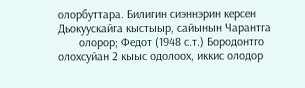олорбуттара. Билигин сиэннэрин керсен Дьокуускайга кыстыыр, сайынын Чарантга
       олорор; Федот (1948 с.т.) Бородонтго олохсуйан 2 кыыс одолоох, иккис олодор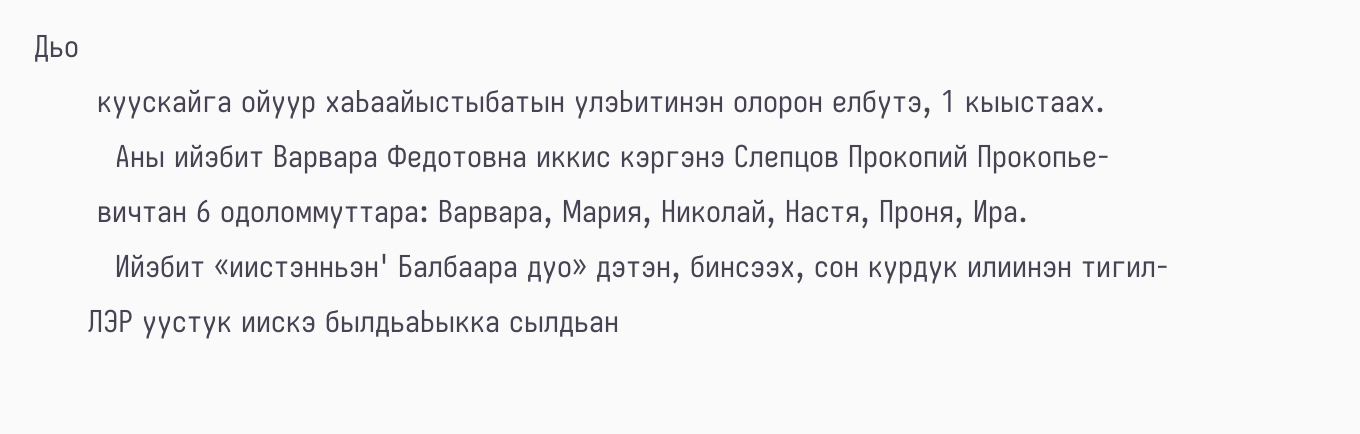Дьо
       куускайга ойуур хаЬаайыстыбатын улэЬитинэн олорон елбутэ, 1 кыыстаах.
         Аны ийэбит Варвара Федотовна иккис кэргэнэ Слепцов Прокопий Прокопье-
       вичтан 6 одоломмуттара: Варвара, Мария, Николай, Настя, Проня, Ира.
         Ийэбит «иистэнньэн' Балбаара дуо» дэтэн, бинсээх, сон курдук илиинэн тигил-
      ЛЭР уустук иискэ былдьаЬыкка сылдьан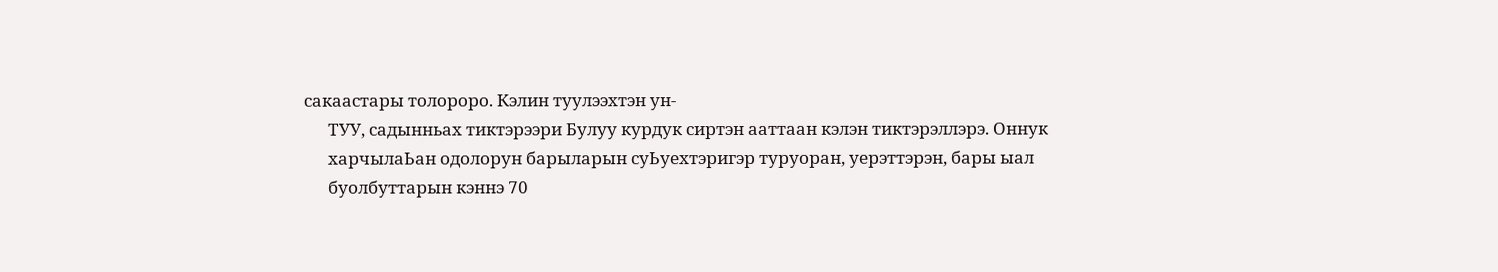сакаастары толороро. Кэлин туулээхтэн ун-
      ТУУ, садынньах тиктэрээри Булуу курдук сиртэн ааттаан кэлэн тиктэрэллэрэ. Оннук
      харчылаЬан одолорун барыларын суЬуехтэригэр туруоран, уерэттэрэн, бары ыал
      буолбуттарын кэннэ 70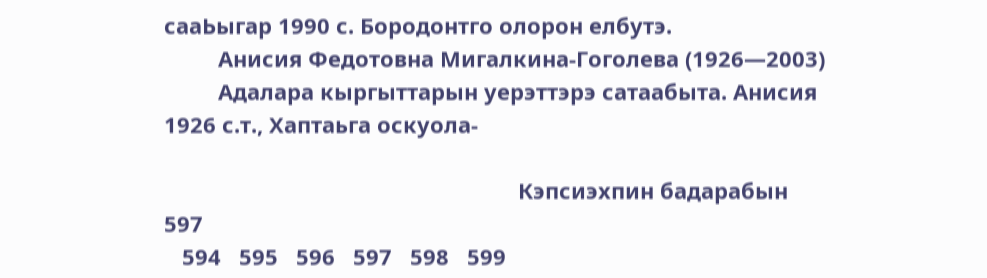сааЬыгар 1990 с. Бородонтго олорон елбутэ.
         Анисия Федотовна Мигалкина-Гоголева (1926—2003)
         Адалара кыргыттарын уерэттэрэ сатаабыта. Анисия 1926 с.т., Хаптаьга оскуола-

                                                           Кэпсиэхпин бадарабын     597
   594   595   596   597   598   599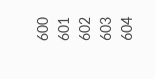600   601   602   603   604